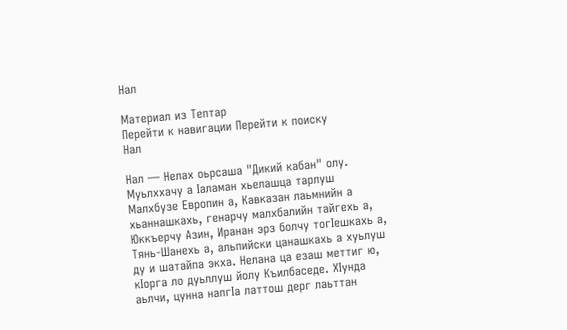Нал

Материал из Тептар
Перейти к навигации Перейти к поиску
Нал

Нал — Нелах оьрсаша "Дикий кабан" олу. Муьлххачу а Iаламан хьелашца тарлуш Малхбузе Европин а, Кавказан лаьмнийн а хьаннашкахь, генарчу малхбалийн тайгехь а, Юккъерчу Азин, Иранан эрз болчу тогIешкахь а, Тянь-Шанехь а, альпийски цанашкахь а хуьлуш ду и шатайпа экха. Нелана ца езаш меттиг ю, кIорга ло дуьллуш йолу Къилбаседе. ХIунда аьлчи, цунна напгIа латтош дерг лаьттан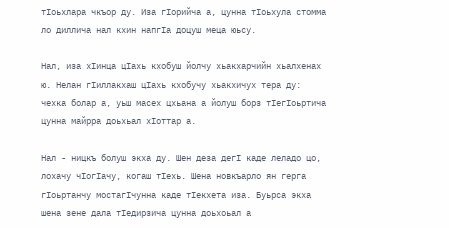тIоьхлара чкъор ду. Иза гIорийча а, цунна тIоьхула стомма ло диллича нал кхин напгIа доцуш меца юьсу.

Нал, иза хIинца цIахь кхобуш йолчу хьакхарчийн хьалхенах ю. Нелан гIиллакхаш цIахь кхобучу хьакхичух тера ду: чехка болар а, уьш масех цхьана а йолуш борз тIегIоьртича цунна майрра доьхьал хIоттар а.

Нал - ницкъ болуш экха ду. Шен деза дегI каде леладо цо, лохачу чIогIачу, когаш тIехь. Шена новкъарло ян герга гIоьртанчу мостагIчунна каде тIекхета иза. Буьрса экха шена зене дала тIедирзича цунна доьхоьал а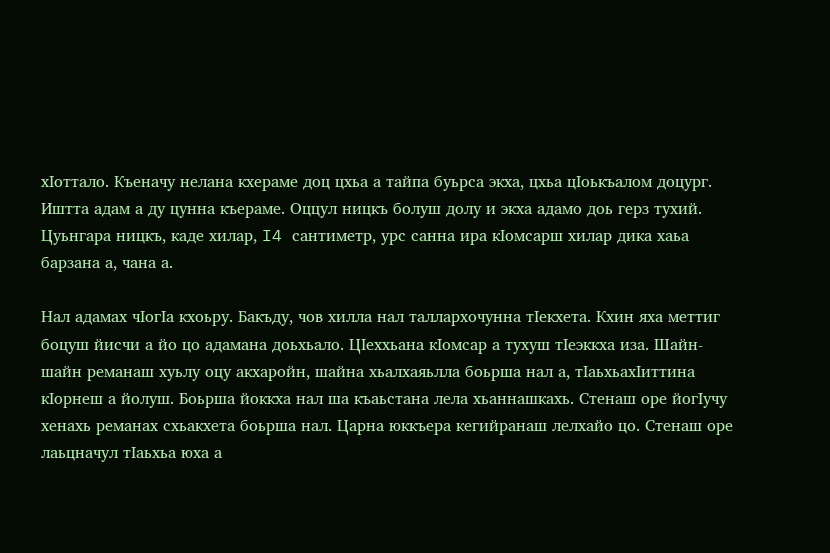хIоттало. Къеначу нелана кхераме доц цхьа а тайпа буьрса экха, цхьа цIоькъалом доцург. Иштта адам а ду цунна къераме. Оццул ницкъ болуш долу и экха адамо доь герз тухий. Цуьнгара ницкъ, каде хилар, I4 сантиметр, урс санна ира кIомсарш хилар дика хаьа барзана а, чана а.

Нал адамах чIогIа кхоьру. Бакъду, чов хилла нал таллархочунна тIекхета. Кхин яха меттиг боцуш йисчи а йо цо адамана доьхьало. ЦIеххьана кIомсар а тухуш тIеэккха иза. Шайн-шайн реманаш хуьлу оцу акхаройн, шайна хьалхаяьлла боьрша нал а, тIаьхьахIиттина кIорнеш а йолуш. Боьрша йоккха нал ша къаьстана лела хьаннашкахь. Стенаш оре йогIучу хенахь реманах схьакхета боьрша нал. Царна юккъера кегийранаш лелхайо цо. Стенаш оре лаьцначул тIаьхьа юха а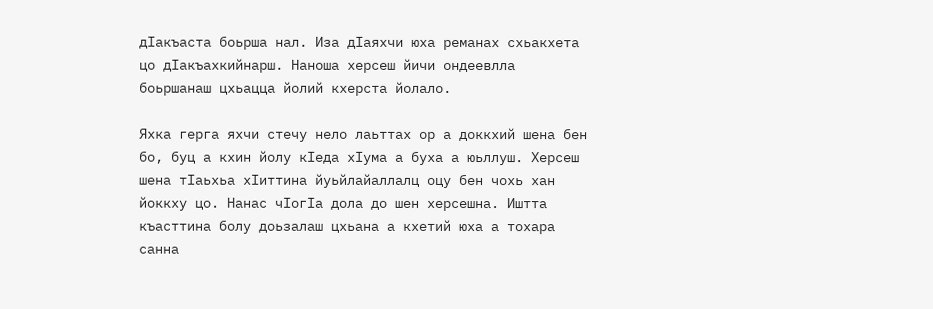дIакъаста боьрша нал. Иза дIаяхчи юха реманах схьакхета цо дIакъахкийнарш. Наноша херсеш йичи ондеевлла боьршанаш цхьацца йолий кхерста йолало.

Яхка герга яхчи стечу нело лаьттах ор а доккхий шена бен бо, буц а кхин йолу кIеда хIума а буха а юьллуш. Херсеш шена тIаьхьа хIиттина йуьйлайаллалц оцу бен чохь хан йоккху цо. Нанас чIогIа дола до шен херсешна. Иштта къасттина болу доьзалаш цхьана а кхетий юха а тохара санна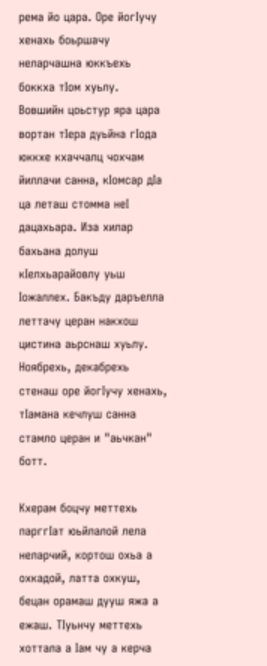рема йо цара. Оре йогIучу хенахь боьршачу неларчашна юккъехь боккха тIом хуьлу. Вовшийн цоьстур яра цара вортан тIера дуьйна гIода юккхе кхаччалц чохчам йиллачи санна, кIомсар дIа ца леташ стомма неI дацахьара. Иза хилар бахьана долуш кIелхьарайовлу уьш Iожаллех. Бакъду даръелла леттачу церан накхош цистина аьрснаш хуьлу. Ноябрехь, декабрехь стенаш оре йогIучу хенахь, тIамана кечлуш санна стамло церан и "аьчкан" ботт.

Кхерам боцчу меттехь парггIат юьйлалой лела неларчий, кортош охьа а охкадой, латта охкуш, бецан орамаш дууш яжа а ежаш. ТIуьнчу меттехь хоттала а Iам чу а керча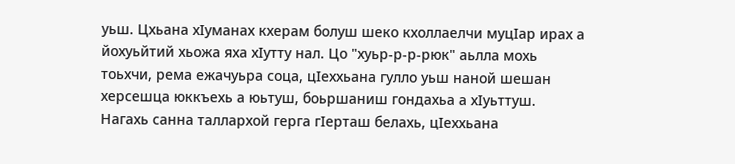уьш. Цхьана хIуманах кхерам болуш шеко кхоллаелчи муцIар ирах а йохуьйтий хьожа яха хIутту нал. Цо "хуьр-р-р-рюк" аьлла мохь тоьхчи, рема ежачуьра соца, цIеххьана гулло уьш наной шешан херсешца юккъехь а юьтуш, боьршаниш гондахьа а хIуьттуш. Нагахь санна таллархой герга гIерташ белахь, цIеххьана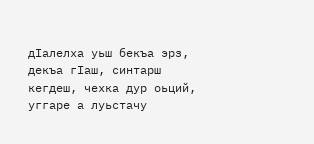дIалелха уьш бекъа эрз, декъа гIаш, синтарш кегдеш, чехка дур оьций, уггаре а луьстачу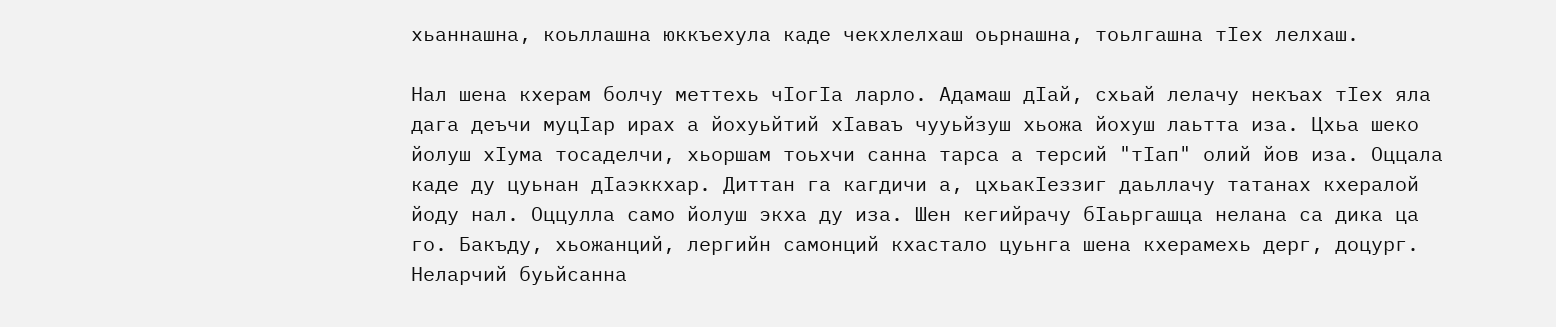хьаннашна, коьллашна юккъехула каде чекхлелхаш оьрнашна, тоьлгашна тIех лелхаш.

Нал шена кхерам болчу меттехь чIогIа ларло. Адамаш дIай, схьай лелачу некъах тIех яла дага деъчи муцIар ирах а йохуьйтий хIаваъ чууьйзуш хьожа йохуш лаьтта иза. Цхьа шеко йолуш хIума тосаделчи, хьоршам тоьхчи санна тарса а терсий "тIап" олий йов иза. Оццала каде ду цуьнан дIаэккхар. Диттан га кагдичи а, цхьакIеззиг даьллачу татанах кхералой йоду нал. Оццулла само йолуш экха ду иза. Шен кегийрачу бIаьргашца нелана са дика ца го. Бакъду, хьожанций, лергийн самонций кхастало цуьнга шена кхерамехь дерг, доцург. Неларчий буьйсанна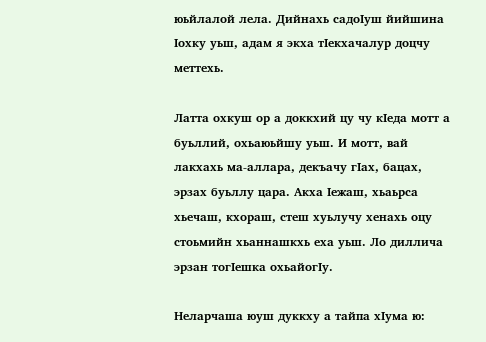юьйлалой лела. Дийнахь садоIуш йийшина Iохку уьш, адам я экха тIекхачалур доцчу меттехь.

Латта охкуш ор а доккхий цу чу кIеда мотт а буьллий, охьаюьйшу уьш. И мотт, вай лакхахь ма-аллара, декъачу гIах, бацах, эрзах буьллу цара. Акха Iежаш, хьаьрса хьечаш, кхораш, стеш хуьлучу хенахь оцу стоьмийн хьаннашкхь еха уьш. Ло диллича эрзан тогIешка охьайогIу.

Неларчаша юуш дуккху а тайпа хIума ю: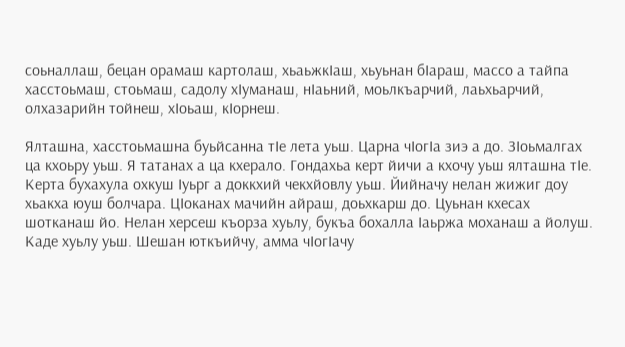соьналлаш, бецан орамаш картолаш, хьаьжкIаш, хьуьнан бIараш, массо а тайпа хасстоьмаш, стоьмаш, садолу хIуманаш, нIаьний, моьлкъарчий, лаьхьарчий, олхазарийн тойнеш, хIоьаш, кIорнеш.

Ялташна, хасстоьмашна буьйсанна тIе лета уьш. Царна чIогIа зиэ а до. ЗIоьмалгах ца кхоьру уьш. Я татанах а ца кхерало. Гондахьа керт йичи а кхочу уьш ялташна тIе. Керта бухахула охкуш Iуьрг а доккхий чекхйовлу уьш. Йийначу нелан жижиг доу хьакха юуш болчара. ЦIоканах мачийн айраш, доьхкарш до. Цуьнан кхесах шотканаш йо. Нелан херсеш къорза хуьлу, букъа бохалла Iаьржа моханаш а йолуш. Каде хуьлу уьш. Шешан юткъийчу, амма чIогIачу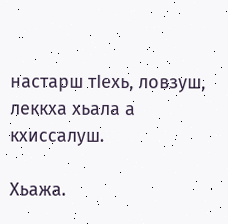настарш тIехь, ловзуш, леккха хьала а кхиссалуш.

Хьажа.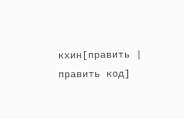кхин[править | править код]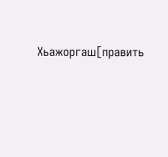Хьажоргаш[править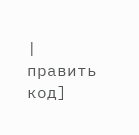| править код]